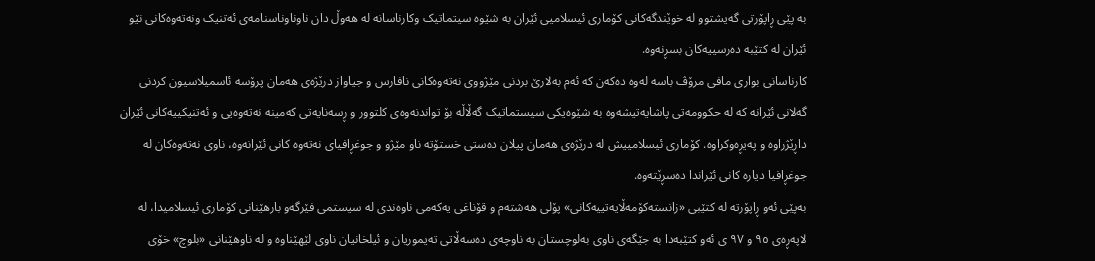بە پێی ڕاپۆرتی گەیشتوو لە خوێندگەکانی کۆماری ئیسلامیی ئێران بە شێوە سیتماتیک وکارناسانە لە هەوڵ دان ناوناوناسنامەی ئەتنیک ونەتەوەکانی نێو ئێران لە کتێبە دەرسییەکان بسڕنەوە.
کارناسانی بواری مافی مرۆڤ باسە لەوە دەکەن کە ئەم بەلارێ بردنی مێژووی نەتەوەکانی نافارس و جیاواز درێژەی هەمان پرۆسە ئاسمیلاسیون کردنی گەلانی ئێرانە کە لە حکوومەتی پاشایەتیشەوە بە شێوەیکی سیستماتیک گەڵاڵە بۆ تواندنەوەی کلتوور و ڕسەنایەتی کەمینە نەتەوەیی و ئەتنیکییەکانی ئێران داڕێژراوە و پەیڕەوکراوە. کۆماری ئیسلامییش لە درێژەی هەمان پیلان دەستی خستۆتە ناو مێژو و جوغڕافیای نەتەوە کانی ئێرانەوە، ناوی نەتەوەکان لە جوغڕافیا دیارە کانی ئێراندا دەسڕێتەوە.
بەپێی ئەو ڕاپۆرتە لە کتێبی «زانستەکۆمەڵایەتییەکانی» پۆلی هەشتەم و قۆناغی یەکەمی ناوەندی لە سیستمی فێرگەو بارهێنانی کۆماری ئیسلامیدا، لە لاپەڕەی ۹٥ و ۹۷ ی ئەو کتێبەدا بە جێگەی ناوی بەلوچستان بە ناوچەی دەسەڵاتی تەیموریان و ئیلخانیان ناوی لێهێناوە و لە ناوهێنانی «بلوچ» خۆی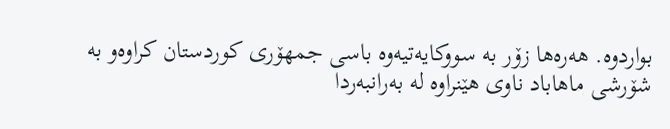بواردوە. هەرەها زۆر بە سووکایەتیەوە باسی جمهۆری کوردستان کراوەو بە شۆرشی ماهاباد ناوی هێنراوە لە بەرانبەردا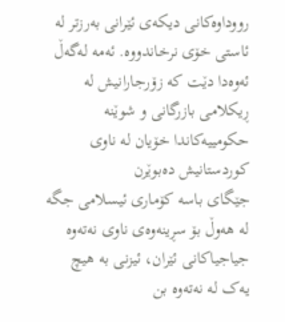رووداوەکانی دیکەی ئێرانی بەرزتر لە ئاستی خۆی نرخاندووە. ئەمە لەگەڵ ئەوەدا دێت کە زۆرجارانیش لە ڕیکلامی بازرگانی و شوێنە حکومییەکاندا خۆیان لە ناوی کوردستانیش دەبوێرن
جێگای باسە کۆماری ئیسلامی جگە لە هەوڵ بۆ سڕینەوەی ناوی نەتەوە جیاجیاکانی ئێران، ئیزنی بە هیچ یەک لە نەتەوە بن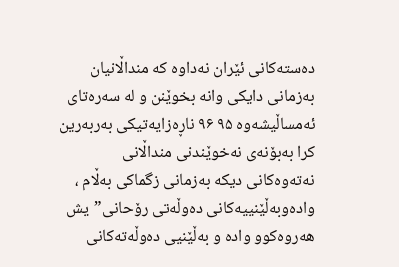دەستەکانی ئێران نەداوە کە منداڵانیان بەزمانی دایکی وانە بخوێنن و لە سەرەتای ئەمساڵیشەوە ۹۵ ۹۶ ناڕەزایەتیکی بەربەرین کرا بەبۆنەی نەخوێندنی منداڵانی نەتەوەکانی دیکە بەزمانی زگماکی بەڵام ، وادەوبەڵێنییەکانی دەوڵەتی رۆحانی”یش هەروەکوو وادە و بەڵێنیی دەوڵەتەکانی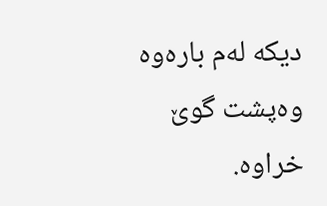دیکە لەم بارەوە وەپشت گوێ خراوە.